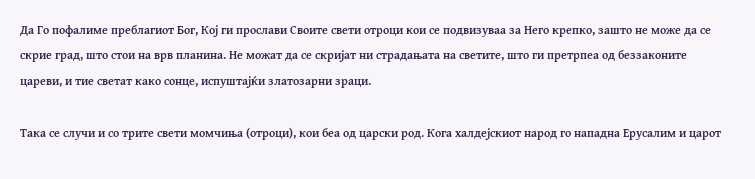Да Го пофалиме преблагиот Бог, Кој ги прослави Своите свети отроци кои се подвизуваа за Него крепко, зашто не може да се скрие град, што стои на врв планина. Не можат да се скријат ни страдањата на светите, што ги претрпеа од беззаконите цареви, и тие светат како сонце, испуштајќи златозарни зраци.

Така се случи и со трите свети момчиња (отроци), кои беа од царски род. Кога халдејскиот народ го нападна Ерусалим и царот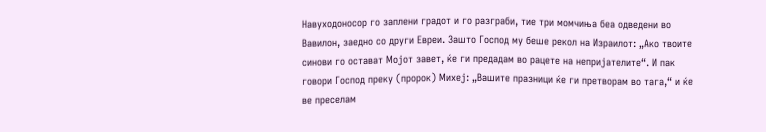Навуходоносор го заплени градот и го разграби, тие три момчиња беа одведени во Вавилон, заедно со други Евреи. Зашто Господ му беше рекол на Израилот: „Ако твоите синови го остават Мојот завет, ќе ги предадам во рацете на непријателите“. И пак говори Господ преку (пророк) Михеј: „Вашите празници ќе ги претворам во тага,“ и ќе ве преселам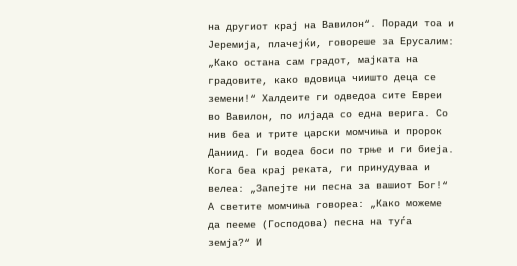на другиот крај на Вавилон“. Поради тоа и Јеремија, плачејќи, говореше за Ерусалим: „Како остана сам градот, мајката на градовите, како вдовица чиишто деца се земени!“ Халдеите ги одведоа сите Евреи во Вавилон, по илјада со една верига. Со нив беа и трите царски момчиња и пророк Даниид. Ги водеа боси по трње и ги биеја. Кога беа крај реката, ги принудуваа и велеа: „Запејте ни песна за вашиот Бог!“ А светите момчиња говореа: „Како можеме да пееме (Господова) песна на туѓа земја?“ И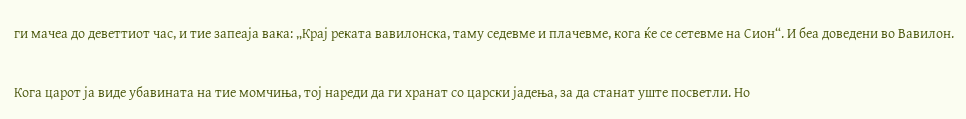ги мачеа до деветтиот час, и тие запеаја вака: „Крај реката вавилонска, таму седевме и плачевме, кога ќе се сетевме на Сион“. И беа доведени во Вавилон.

Кога царот ја виде убавината на тие момчиња, тој нареди да ги хранат со царски јадења, за да станат уште посветли. Но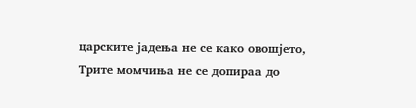царските јадења не се како овошјето, Трите момчиња не се допираа до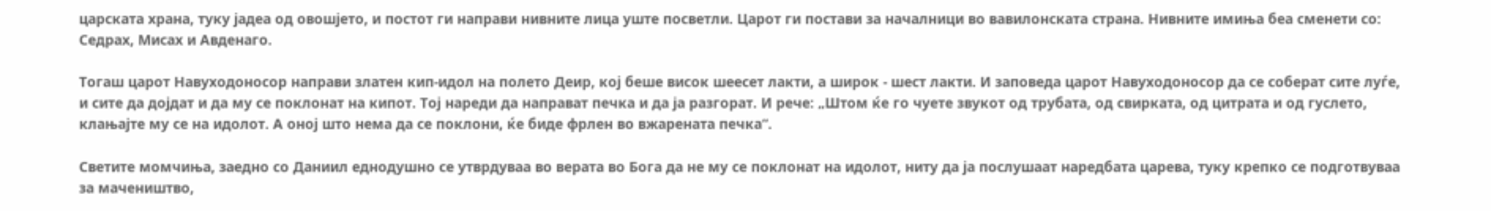царската храна, туку јадеа од овошјето, и постот ги направи нивните лица уште посветли. Царот ги постави за началници во вавилонската страна. Нивните имиња беа сменети со: Седрах, Мисах и Авденаго.

Тогаш царот Навуходоносор направи златен кип-идол на полето Деир, кој беше висок шеесет лакти, а широк - шест лакти. И заповеда царот Навуходоносор да се соберат сите луѓе, и сите да дојдат и да му се поклонат на кипот. Тој нареди да направат печка и да ја разгорат. И рече: „Штом ќе го чуете звукот од трубата, од свирката, од цитрата и од гуслето, клањајте му се на идолот. А оној што нема да се поклони, ќе биде фрлен во вжарената печка“.

Светите момчиња, заедно со Даниил еднодушно се утврдуваа во верата во Бога да не му се поклонат на идолот, ниту да ја послушаат наредбата царева, туку крепко се подготвуваа за мачеништво,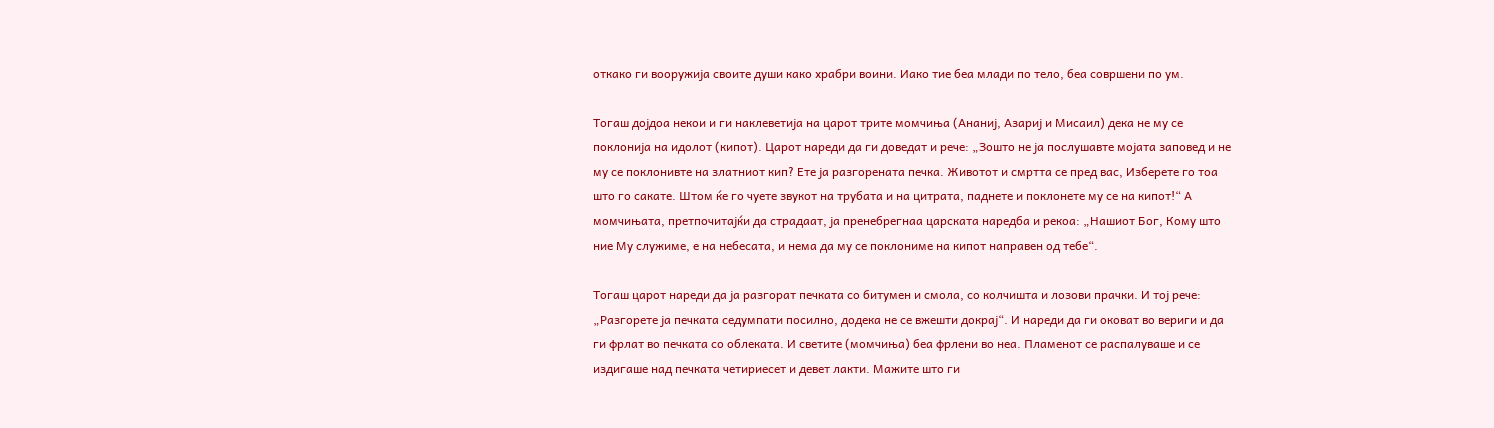откако ги вооружија своите души како храбри воини. Иако тие беа млади по тело, беа совршени по ум.

Тогаш дојдоа некои и ги наклеветија на царот трите момчиња (Ананиј, Азариј и Мисаил) дека не му се поклонија на идолот (кипот). Царот нареди да ги доведат и рече: „Зошто не ја послушавте мојата заповед и не му се поклонивте на златниот кип? Ете ја разгорената печка. Животот и смртта се пред вас, Изберете го тоа што го сакате. Штом ќе го чуете звукот на трубата и на цитрата, паднете и поклонете му се на кипот!“ А момчињата, претпочитајќи да страдаат, ја пренебрегнаа царската наредба и рекоа: „Нашиот Бог, Кому што ние Му служиме, е на небесата, и нема да му се поклониме на кипот направен од тебе“.

Тогаш царот нареди да ја разгорат печката со битумен и смола, со колчишта и лозови прачки. И тој рече: „Разгорете ја печката седумпати посилно, додека не се вжешти докрај“. И нареди да ги оковат во вериги и да ги фрлат во печката со облеката. И светите (момчиња) беа фрлени во неа. Пламенот се распалуваше и се издигаше над печката четириесет и девет лакти. Мажите што ги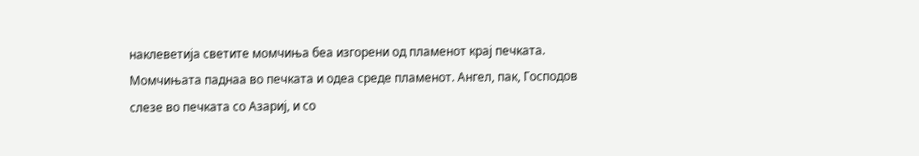наклеветија светите момчиња беа изгорени од пламенот крај печката. Момчињата паднаа во печката и одеа среде пламенот. Ангел, пак, Господов слезе во печката со Азариј, и со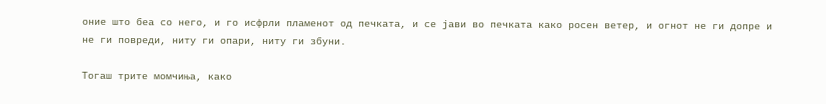оние што беа со него, и го исфрли пламенот од печката, и се јави во печката како росен ветер, и огнот не ги допре и не ги повреди, ниту ги опари, ниту ги збуни.

Тогаш трите момчиња, како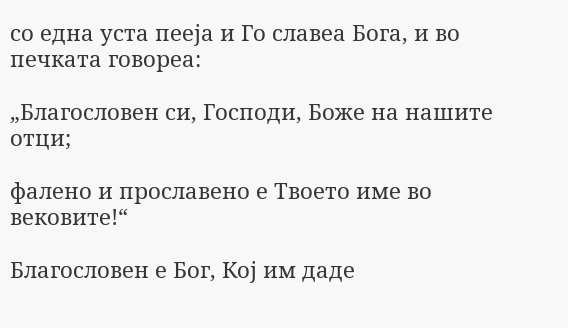со една уста пееја и Го славеа Бога, и во печката говореа:

„Благословен си, Господи, Боже на нашите отци;

фалено и прославено е Твоето име во вековите!“

Благословен е Бог, Кој им даде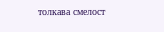толкава смелост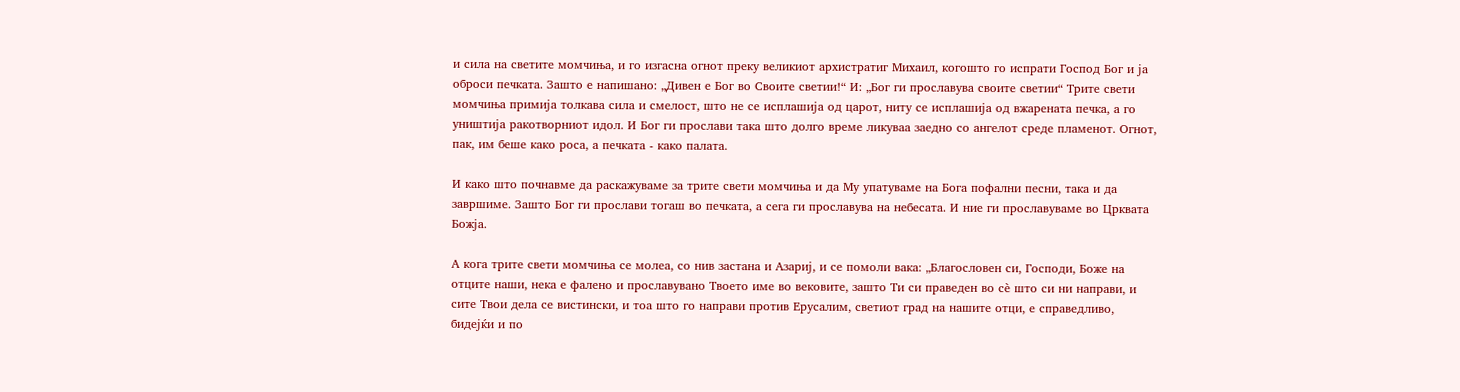и сила на светите момчиња, и го изгасна огнот преку великиот архистратиг Михаил, когошто го испрати Господ Бог и ја оброси печката. Зашто е напишано: „Дивен е Бог во Своите светии!“ И: „Бог ги прославува своите светии“ Трите свети момчиња примија толкава сила и смелост, што не се исплашија од царот, ниту се исплашија од вжарената печка, а го уништија ракотворниот идол. И Бог ги прослави така што долго време ликуваа заедно со ангелот среде пламенот. Огнот, пак, им беше како роса, а печката - како палата.

И како што почнавме да раскажуваме за трите свети момчиња и да Му упатуваме на Бога пофални песни, така и да завршиме. Зашто Бог ги прослави тогаш во печката, а сега ги прославува на небесата. И ние ги прославуваме во Црквата Божја.

А кога трите свети момчиња се молеа, со нив застана и Азариј, и се помоли вака: „Благословен си, Господи, Боже на отците наши, нека е фалено и прославувано Твоето име во вековите, зашто Ти си праведен во сѐ што си ни направи, и сите Твои дела се вистински, и тоа што го направи против Ерусалим, светиот град на нашите отци, е справедливо, бидејќи и по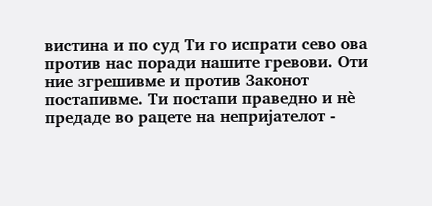вистина и по суд Ти го испрати сево ова против нас поради нашите гревови. Оти ние згрешивме и против Законот постапивме. Ти постапи праведно и нѐ предаде во рацете на непријателот -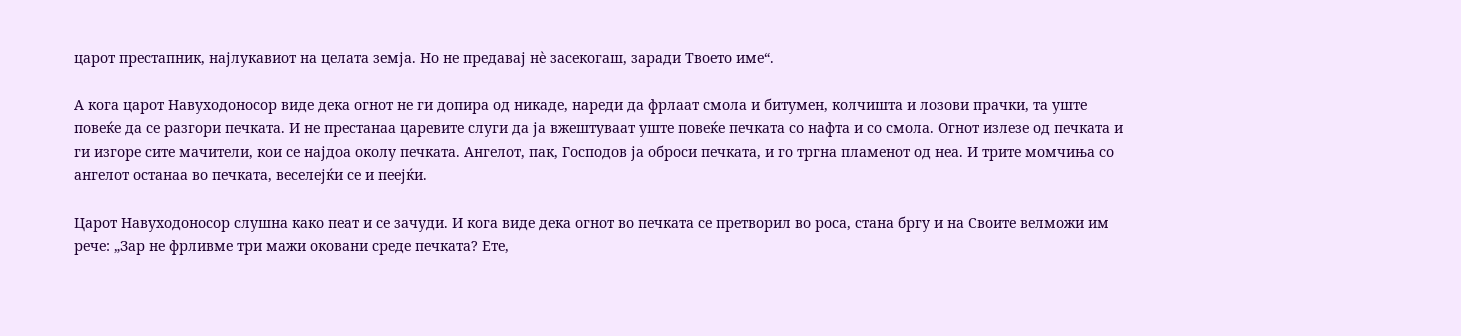царот престапник, најлукавиот на целата земја. Но не предавај нѐ засекогаш, заради Твоето име“.

А кога царот Навуходоносор виде дека огнот не ги допира од никаде, нареди да фрлаат смола и битумен, колчишта и лозови прачки, та уште повеќе да се разгори печката. И не престанаа царевите слуги да ја вжештуваат уште повеќе печката со нафта и со смола. Огнот излезе од печката и ги изгоре сите мачители, кои се најдоа околу печката. Ангелот, пак, Господов ја оброси печката, и го тргна пламенот од неа. И трите момчиња со ангелот останаа во печката, веселејќи се и пеејќи.

Царот Навуходоносор слушна како пеат и се зачуди. И кога виде дека огнот во печката се претворил во роса, стана бргу и на Своите велможи им рече: „Зар не фрливме три мажи оковани среде печката? Ете,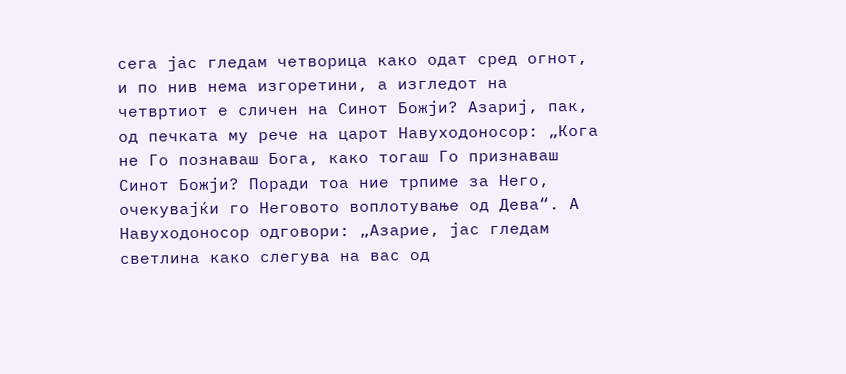сега јас гледам четворица како одат сред огнот, и по нив нема изгоретини, а изгледот на четвртиот е сличен на Синот Божји? Азариј, пак, од печката му рече на царот Навуходоносор: „Кога не Го познаваш Бога, како тогаш Го признаваш Синот Божји? Поради тоа ние трпиме за Него, очекувајќи го Неговото воплотување од Дева“. А Навуходоносор одговори: „Азарие, јас гледам светлина како слегува на вас од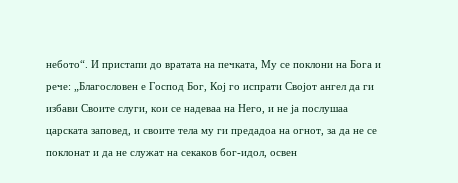небото“. И пристапи до вратата на печката, Му се поклони на Бога и рече: „Благословен е Господ Бог, Кој го испрати Својот ангел да ги избави Своите слуги, кои се надеваа на Него, и не ја послушаа царската заповед, и своите тела му ги предадоа на огнот, за да не се поклонат и да не служат на секаков бог-идол, освен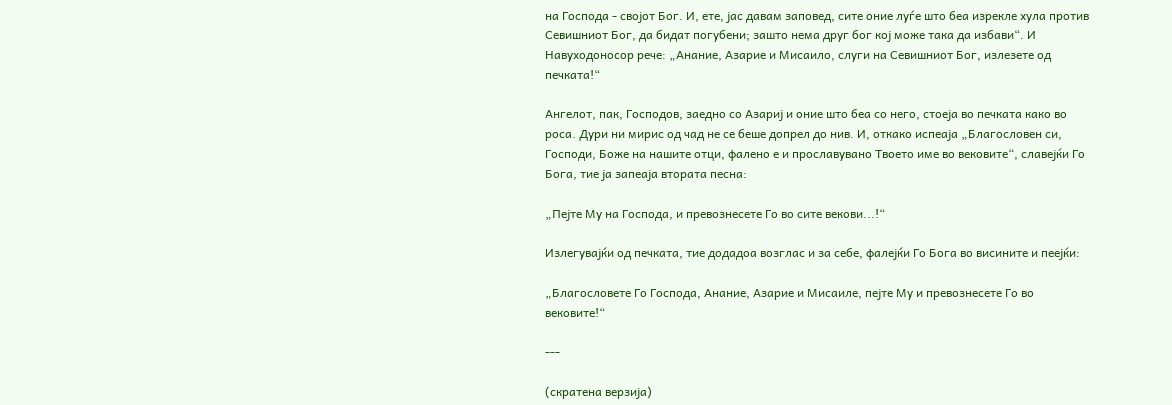на Господа - својот Бог. И, ете, јас давам заповед, сите оние луѓе што беа изрекле хула против Севишниот Бог, да бидат погубени; зашто нема друг бог кој може така да избави“. И Навуходоносор рече: „Анание, Азарие и Мисаило, слуги на Севишниот Бог, излезете од печката!“

Ангелот, пак, Господов, заедно со Азариј и оние што беа со него, стоеја во печката како во роса. Дури ни мирис од чад не се беше допрел до нив. И, откако испеаја „Благословен си, Господи, Боже на нашите отци, фалено е и прославувано Твоето име во вековите“, славејќи Го Бога, тие ја запеаја втората песна:

„Пејте Му на Господа, и превознесете Го во сите векови...!“

Излегувајќи од печката, тие додадоа возглас и за себе, фалејќи Го Бога во висините и пеејќи:

„Благословете Го Господа, Анание, Азарие и Мисаиле, пејте Му и превознесете Го во вековите!“

---

(скратена верзија)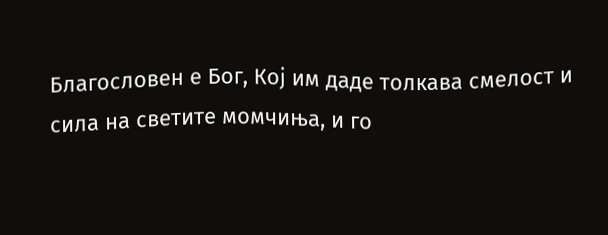Благословен е Бог, Кој им даде толкава смелост и сила на светите момчиња, и го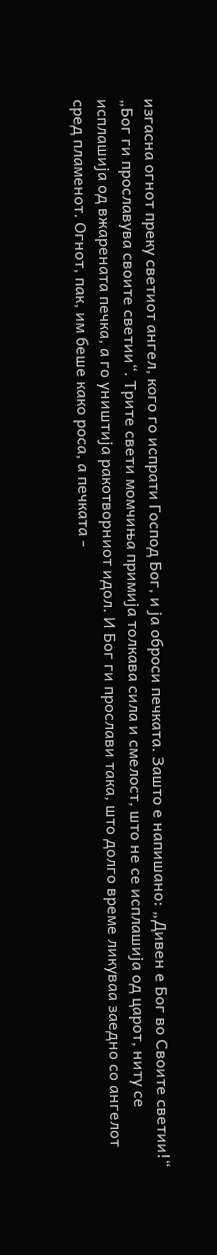изгасна огнот преку светиот ангел, кого го испрати Господ Бог, и ја оброси печката. Зашто е напишано: „Дивен е Бог во Своите светии!“ „Бог ги прославува своите светии“. Трите свети момчиња примија толкава сила и смелост, што не се исплашија од царот, ниту се исплашија од вжарената печка, а го уништија ракотворниот идол. И Бог ги прослави така, што долго време ликуваа заедно со ангелот сред пламенот. Огнот, пак, им беше како роса, а печката -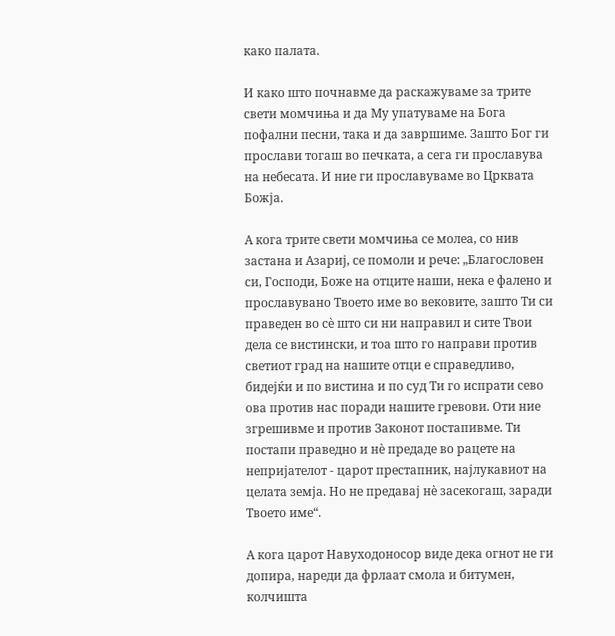како палата.

И како што почнавме да раскажуваме за трите свети момчиња и да Му упатуваме на Бога пофални песни, така и да завршиме. Зашто Бог ги прослави тогаш во печката, а сега ги прославува на небесата. И ние ги прославуваме во Црквата Божја.

А кога трите свети момчиња се молеа, со нив застана и Азариј, се помоли и рече: „Благословен си, Господи, Боже на отците наши, нека е фалено и прославувано Твоето име во вековите, зашто Ти си праведен во сѐ што си ни направил и сите Твои дела се вистински, и тоа што го направи против светиот град на нашите отци е справедливо, бидејќи и по вистина и по суд Ти го испрати сево ова против нас поради нашите гревови. Оти ние згрешивме и против Законот постапивме. Ти постапи праведно и нѐ предаде во рацете на непријателот - царот престапник, најлукавиот на целата земја. Но не предавај нѐ засекогаш, заради Твоето име“.

А кога царот Навуходоносор виде дека огнот не ги допира, нареди да фрлаат смола и битумен, колчишта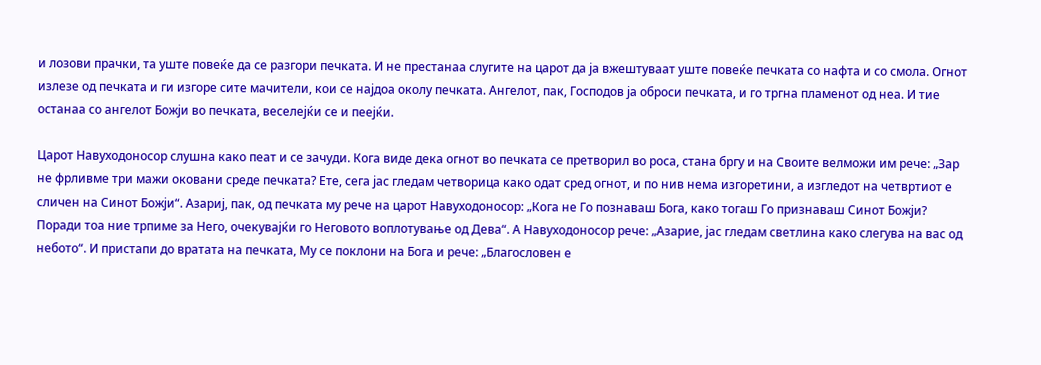и лозови прачки, та уште повеќе да се разгори печката. И не престанаа слугите на царот да ја вжештуваат уште повеќе печката со нафта и со смола. Огнот излезе од печката и ги изгоре сите мачители, кои се најдоа околу печката. Ангелот, пак, Господов ја оброси печката, и го тргна пламенот од неа. И тие останаа со ангелот Божји во печката, веселејќи се и пеејќи.

Царот Навуходоносор слушна како пеат и се зачуди. Кога виде дека огнот во печката се претворил во роса, стана бргу и на Своите велможи им рече: „Зар не фрливме три мажи оковани среде печката? Ете, сега јас гледам четворица како одат сред огнот, и по нив нема изгоретини, а изгледот на четвртиот е сличен на Синот Божји“. Азариј, пак, од печката му рече на царот Навуходоносор: „Кога не Го познаваш Бога, како тогаш Го признаваш Синот Божји? Поради тоа ние трпиме за Него, очекувајќи го Неговото воплотување од Дева“. А Навуходоносор рече: „Азарие, јас гледам светлина како слегува на вас од небото“. И пристапи до вратата на печката, Му се поклони на Бога и рече: „Благословен е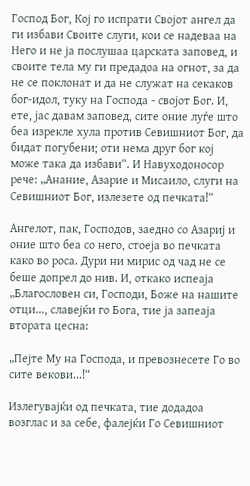Господ Бог, Кој го испрати Својот ангел да ги избави Своите слуги, кои се надеваа на Него и не ја послушаа царската заповед, и своите тела му ги предадоа на огнот, за да не се поклонат и да не служат на секаков бог-идол, туку на Господа - својот Бог. И, ете, јас давам заповед, сите оние луѓе што беа изрекле хула против Севишниот Бог, да бидат погубени; оти нема друг бог кој може така да избави“. И Навуходоносор рече: „Анание, Азарие и Мисаило, слуги на Севишниот Бог, излезете од печката!“

Ангелот, пак, Господов, заедно со Азариј и оние што беа со него, стоеја во печката како во роса. Дури ни мирис од чад не се беше допрел до нив. И, откако испеаја „Благословен си, Господи, Боже на нашите отци..., славејќи го Бога, тие ја запеаја втората цесна:

„Пејте Му на Господа, и превознесете Го во сите векови...!“

Излегувајќи од печката, тие додадоа возглас и за себе, фалејќи Го Севишниот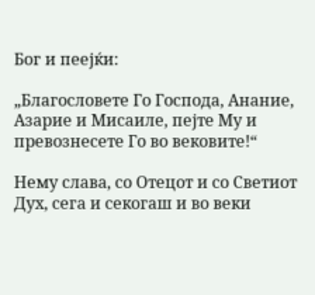Бог и пеејќи:

„Благословете Го Господа, Анание, Азарие и Мисаиле, пејте Му и превознесете Го во вековите!“

Нему слава, со Отецот и со Светиот Дух, сега и секогаш и во веки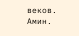веков. Амин.